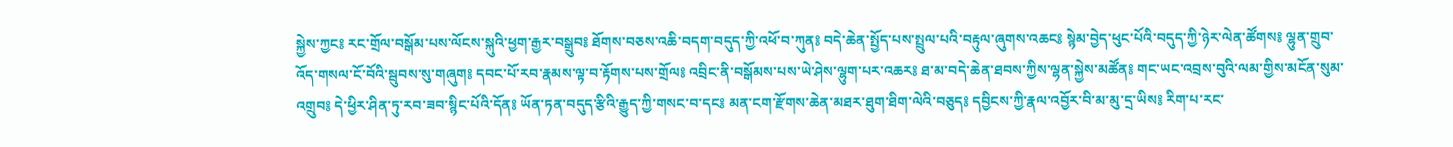སྐྱེས་ཀྱང༔ རང་གྲོལ་བསྒོམ་པས་ལོངས་སྐུའི་ཕྱག་རྒྱར་བསྒྲུབ༔ ཐོགས་བཅས་འཆི་བདག་བདུད་ཀྱི་འཕོ་བ་ཀུན༔ བདེ་ཆེན་སྤྱོད་པས་སྤྲུལ་པའི་བརྟུལ་ཞུགས་འཆང༔ སྙེམ་བྱེད་ཕུང་པོའི་བདུད་ཀྱི་ཉེར་ལེན་ཚོགས༔ ལྷུན་གྲུབ་འོད་གསལ་ངོ་བོའི་སྦུབས་སུ་གཞུག༔ དབང་པོ་རབ་རྣམས་ལྟ་བ་རྟོགས་པས་གྲོལ༔ འབྲིང་ནི་བསྒོམས་པས་ཡེ་ཤེས་ལྷུག་པར་འཆར༔ ཐ་མ་བདེ་ཆེན་ཐབས་ཀྱིས་ལྷན་སྐྱེས་མཚོན༔ གང་ཡང་འབྲས་བུའི་ལམ་གྱིས་མངོན་སུམ་འགྲུབ༔ དེ་ཕྱིར་ཤིན་ཏུ་རབ་ཟབ་སྙིང་པོའི་དོན༔ ཡོན་ཏན་བདུད་རྩིའི་རྒྱུད་ཀྱི་གསང་བ་དང༔ མན་ངག་རྫོགས་ཆེན་མཐར་ཐུག་ཐིག་ལེའི་བཅུད༔ དབྱིངས་ཀྱི་རྣལ་འབྱོར་བི་མ་མུ་དྲ་ཡིས༔ རིག་པ་རང་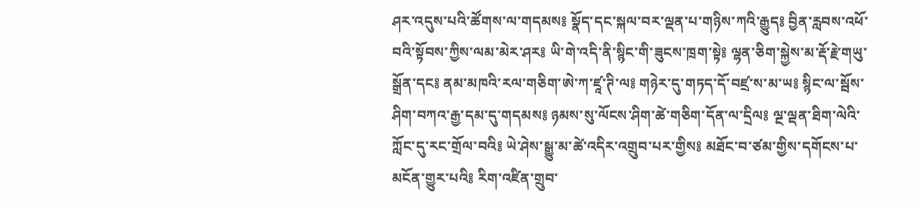ཤར་འདུས་པའི་ཚོགས་ལ་གདམས༔ སྣོད་དང་སྐལ་བར་ལྡན་པ་གཉིས་ཀའི་རྒྱུད༔ བྱིན་རླབས་འཕོ་བའི་སྟོབས་ཀྱིས་ལམ་མེར་ཤར༔ ཡི་གེ་འདི་ནི་སྙིང་གི་ཟུངས་ཁྲག་སྟེ༔ ལྷན་ཅིག་སྐྱེས་མ་རྡོ་རྗེ་གཡུ་སྒྲོན་དང༔ ནམ་མཁའི་རལ་གཅིག་ཨེ་ཀ་ཛཱ་ཊི་ལ༔ གཉེར་དུ་གཏད་དོ་བཛྲ་ས་མ་ཡ༔ སྙིང་ལ་སྦོས་ཤིག་བཀའ་རྒྱ་དམ་དུ་གདམས༔ ཉམས་སུ་ལོངས་ཤིག་ཚེ་གཅིག་དོན་ལ་དྲིལ༔ ལྔ་ལྡན་ཐིག་ལེའི་ཀློང་དུ་རང་གྲོལ་བའི༔ ཡེ་ཤེས་སྒྱུ་མ་ཚེ་འདིར་འགྲུབ་པར་གྱིས༔ མཐོང་བ་ཙམ་གྱིས་དགོངས་པ་མངོན་གྱུར་པའི༔ རིག་འཛིན་གྲུབ་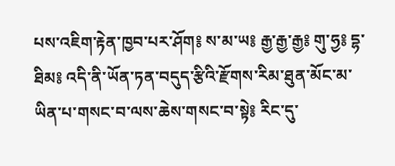པས་འཇིག་རྟེན་ཁྱབ་པར་ཤོག༔ ས་མ་ཡ༔ རྒྱ་རྒྱ་རྒྱ༔ གུ་ཧྱ༔ དྷ་ཐིམ༔ འདི་ནི་ཡོན་ཏན་བདུད་རྩིའི་རྫོགས་རིམ་ཐུན་མོང་མ་ཡིན་པ་གསང་བ་ལས་ཆེས་གསང་བ་སྟེ༔ རིང་དུ་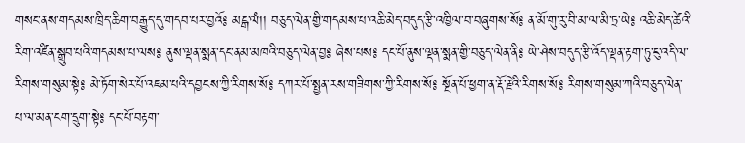གསང་ནས་གདམས་ཁྲིད་ཆིག་བརྒྱུད་དུ་གདབ་པར་བྱའོ༔ མངྒ་ལཾ།། བཅུད་ལེན་གྱི་གདམས་པ་འཆི་མེད་བདུད་རྩི་འཁྱིལ་བ་བཞུགས་སོ༔ ན་མོ་གུ་རུ་བི་མ་ལ་མི་ཏྲ་ཡེ༔ འཆི་མེད་ཚེའི་རིག་འཛིན་སྒྲུབ་པའི་གདམས་པ་ལས༔ ནུས་ལྡན་སྨན་དང་ནམ་མཁའི་བཅུད་ལེན་བྱ༔ ཞེས་པས༔ དང་པོ་ནུས་ལྡན་སྨན་གྱི་བཅུད་ལེན་ནི༔ ཡེ་ཤེས་བདུད་རྩི་འོད་ལྡན་རྟག་ཏུ་ངུ་འདི་ལ་རིགས་གསུམ་སྟེ༔ མེ་ཏོག་སེར་པོ་འཇམ་པའི་དབྱངས་ཀྱི་རིགས་སོ༔ དཀར་པོ་སྤྱན་རས་གཟིགས་ཀྱི་རིགས་སོ༔ སྔོན་པོ་ཕྱག་ན་རྡོ་རྗེའི་རིགས་སོ༔ རིགས་གསུམ་ཀའི་བཅུད་ལེན་པ་ལ་མན་ངག་དྲུག་སྟེ༔ དང་པོ་བརྟག་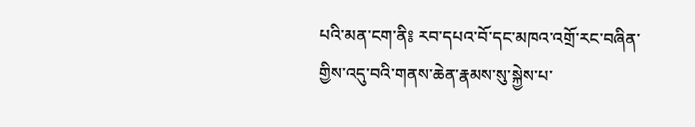པའི་མན་ངག་ནི༔ རབ་དཔའ་བོ་དང་མཁའ་འགྲོ་རང་བཞིན་གྱིས་འདུ་བའི་གནས་ཆེན་རྣམས་སུ་སྐྱེས་པ་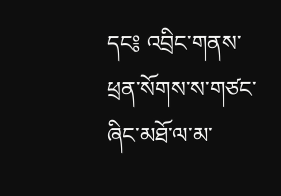དང༔ འབྲིང་གནས་ཕྲན་སོགས་ས་གཙང་ཞིང་མཐོ་ལ་མ་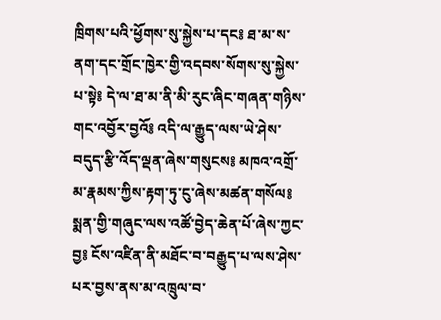ཁྲིགས་པའི་ཕྱོགས་སུ་སྐྱེས་པ་དང༔ ཐ་མ་ས་ནག་དང་གྲོང་ཁྱེར་གྱི་འདབས་སོགས་སུ་སྐྱེས་པ་སྟེ༔ དེ་ལ་ཐ་མ་ནི་མི་རུང་ཞིང་གཞན་གཉིས་གང་འབྱོར་བྱའོ༔ འདི་ལ་རྒྱུད་ལས་ཡེ་ཤེས་བདུད་རྩི་འོད་ལྡན་ཞེས་གསུངས༔ མཁའ་འགྲོ་མ་རྣམས་ཀྱིས་རྟག་ཏུ་ངུ་ཞེས་མཚན་གསོལ༔ སྨན་གྱི་གཞུང་ལས་འཚོ་བྱེད་ཆེན་པོ་ཞེས་ཀྱང་བྱ༔ ངོས་འཛིན་ནི་མཐོང་བ་བརྒྱུད་པ་ལས་ཤེས་པར་བྱས་ནས་མ་འཁྲུལ་བ་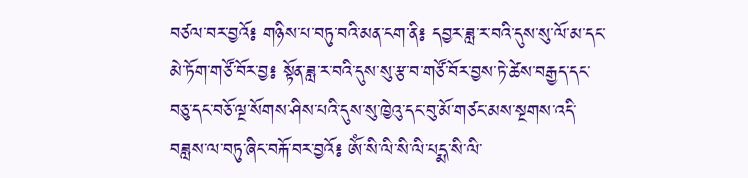བཙལ་བར་བྱའོ༔ གཉིས་པ་བཏུ་བའི་མན་ངག་ནི༔ དབྱར་ཟླ་ར་བའི་དུས་སུ་ལོ་མ་དང་མེ་ཏོག་གཙོ་བོར་བྱ༔ སྟོན་ཟླ་ར་བའི་དུས་སུ་རྩ་བ་གཙོ་བོར་བྱས་ཏེ་ཚེས་བརྒྱད་དང་བཅུ་དང་བཅོ་ལྔ་སོགས་ཤིས་པའི་དུས་སུ་ཁྱེའུ་དང་བུ་མོ་གཙང་མས་སྔགས་འདི་བཟླས་ལ་བཏུ་ཞིང་བརྐོ་བར་བྱའོ༔ ཨོཾ་སི་ལི་སི་ལི་པདྨ་སི་ལི་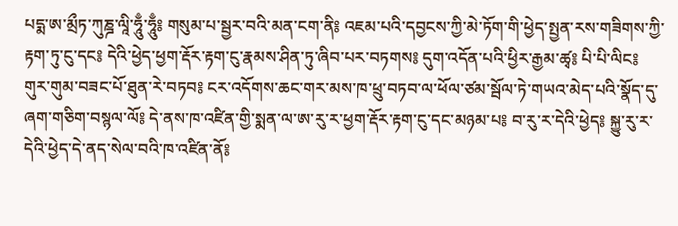པདྨ་ཨ་མྲྀཏ་ཀུཎྜ་ལཱི་ཧཱུྃ་ཧཱུྃ༔ གསུམ་པ་སྦྱར་བའི་མན་ངག་ནི༔ འཇམ་པའི་དབྱངས་ཀྱི་མེ་ཏོག་གི་ཕྱེད་སྤྱན་རས་གཟིགས་ཀྱི་རྟག་ཏུ་ངུ་དང༔ དེའི་ཕྱེད་ཕྱག་རྡོར་རྟག་ངུ་རྣམས་ཤིན་ཏུ་ཞིབ་པར་བཏགས༔ དུག་འདོན་པའི་ཕྱིར་རྒྱམ་ཚྭ༔ པི་པི་ལིང༔ གུར་གུམ་བཟང་པོ་ཐུན་རེ་བཏབ༔ ངར་འདོགས་ཆང་གར་མས་ཁ་ཕྲུ་བཏབ་ལ་ཕོལ་ཙམ་སྦོལ་ཏེ་གཡའ་མེད་པའི་སྣོད་དུ་ཞག་གཅིག་བསྙལ་ལོ༔ དེ་ནས་ཁ་འཛིན་གྱི་སྨན་ལ་ཨ་རུ་ར་ཕྱག་རྡོར་རྟག་ངུ་དང་མཉམ་པ༔ བ་རུ་ར་དེའི་ཕྱེད༔ སྐྱུ་རུ་ར་དེའི་ཕྱེད་དེ་ནད་སེལ་བའི་ཁ་འཛིན་ནོ༔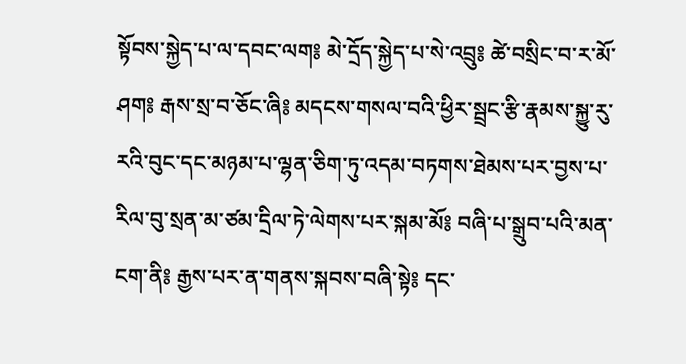སྟོབས་སྐྱེད་པ་ལ་དབང་ལག༔ མེ་དྲོད་སྐྱེད་པ་སེ་འབྲུ༔ ཚེ་བསྲིང་བ་ར་མོ་ཤག༔ རྒས་སྲ་བ་ཅོང་ཞི༔ མདངས་གསལ་བའི་ཕྱིར་སྦྲང་རྩི་རྣམས་སྐྱུ་རུ་རའི་བུང་དང་མཉམ་པ་ལྷན་ཅིག་ཏུ་འདམ་བཏགས་ཐེམས་པར་བྱས་པ་རིལ་བུ་སྲན་མ་ཙམ་དྲིལ་ཏེ་ལེགས་པར་སྐམ་མོ༔ བཞི་པ་སྒྲུབ་པའི་མན་ངག་ནི༔ རྒྱས་པར་ན་གནས་སྐབས་བཞི་སྟེ༔ དང་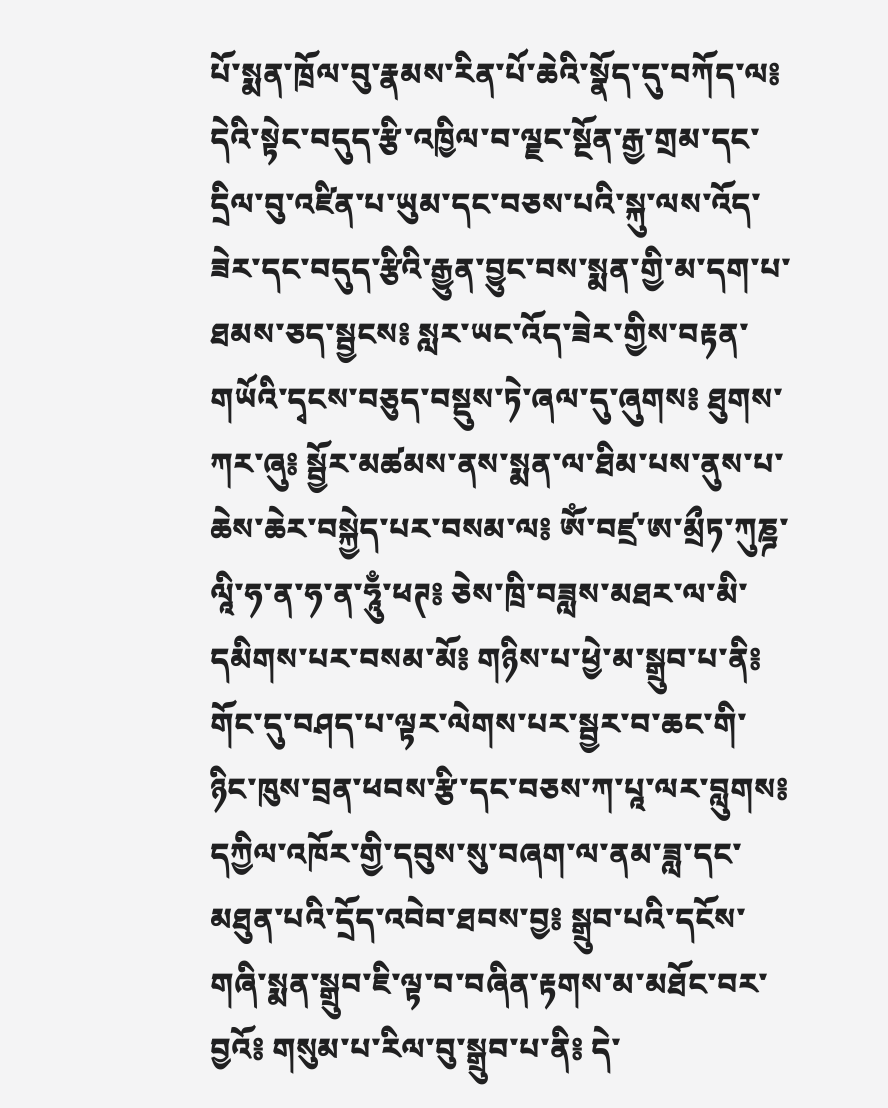པོ་སྨན་ཁྲོལ་བུ་རྣམས་རིན་པོ་ཆེའི་སྣོད་དུ་བཀོད་ལ༔ དེའི་སྟེང་བདུད་རྩི་འཁྱིལ་བ་ལྗང་སྔོན་རྒྱ་གྲམ་དང་དྲིལ་བུ་འཛིན་པ་ཡུམ་དང་བཅས་པའི་སྐུ་ལས་འོད་ཟེར་དང་བདུད་རྩིའི་རྒྱུན་བྱུང་བས་སྨན་གྱི་མ་དག་པ་ཐམས་ཅད་སྦྱངས༔ སླར་ཡང་འོད་ཟེར་གྱིས་བརྟན་གཡོའི་དྭངས་བཅུད་བསྡུས་ཏེ་ཞལ་དུ་ཞུགས༔ ཐུགས་ཀར་ཞུ༔ སྦྱོར་མཚམས་ནས་སྨན་ལ་ཐིམ་པས་ནུས་པ་ཆེས་ཆེར་བསྐྱེད་པར་བསམ་ལ༔ ཨོཾ་བཛྲ་ཨ་མྲྀཏ་ཀུཎྜ་ལཱི་ཧ་ན་ཧ་ན་ཧཱུྃ་ཕཊ༔ ཅེས་ཁྲི་བཟླས་མཐར་ལ་མི་དམིགས་པར་བསམ་མོ༔ གཉིས་པ་ཕྱེ་མ་སྒྲུབ་པ་ནི༔ གོང་དུ་བཤད་པ་ལྟར་ལེགས་པར་སྦྱར་བ་ཆང་གི་ཉིང་ཁུས་བྲན་ཕབས་རྩི་དང་བཅས་ཀ་པཱ་ལར་བླུགས༔ དཀྱིལ་འཁོར་གྱི་དབུས་སུ་བཞག་ལ་ནམ་ཟླ་དང་མཐུན་པའི་དྲོད་འབེབ་ཐབས་བྱ༔ སྒྲུབ་པའི་དངོས་གཞི་སྨན་སྒྲུབ་ཇི་ལྟ་བ་བཞིན་རྟགས་མ་མཐོང་བར་བྱའོ༔ གསུམ་པ་རིལ་བུ་སྒྲུབ་པ་ནི༔ དེ་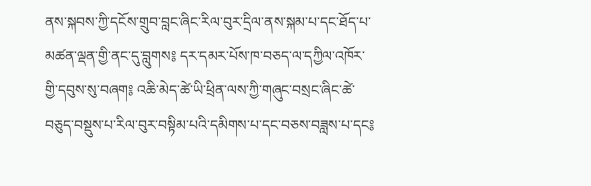ནས་སྐབས་ཀྱི་དངོས་གྲུབ་བླང་ཞིང་རིལ་བུར་དྲིལ་ནས་སྐམ་པ་དང་ཐོད་པ་མཚན་ལྡན་གྱི་ནང་དུ་བླུགས༔ དར་དམར་པོས་ཁ་བཅད་ལ་དཀྱིལ་འཁོར་གྱི་དབུས་སུ་བཞག༔ འཆི་མེད་ཚེ་ཡི་ཕྲིན་ལས་ཀྱི་གཞུང་བསྲང་ཞིང་ཚེ་བཅུད་བསྡུས་པ་རིལ་བུར་བསྟིམ་པའི་དམིགས་པ་དང་བཅས་བཟླས་པ་དང༔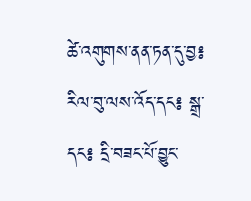ཚེ་འགུགས་ནན་ཏན་དུ་བྱ༔ རིལ་བུ་ལས་འོད་དང༔ སྒྲ་དང༔ དྲི་བཟང་པོ་བྱུང་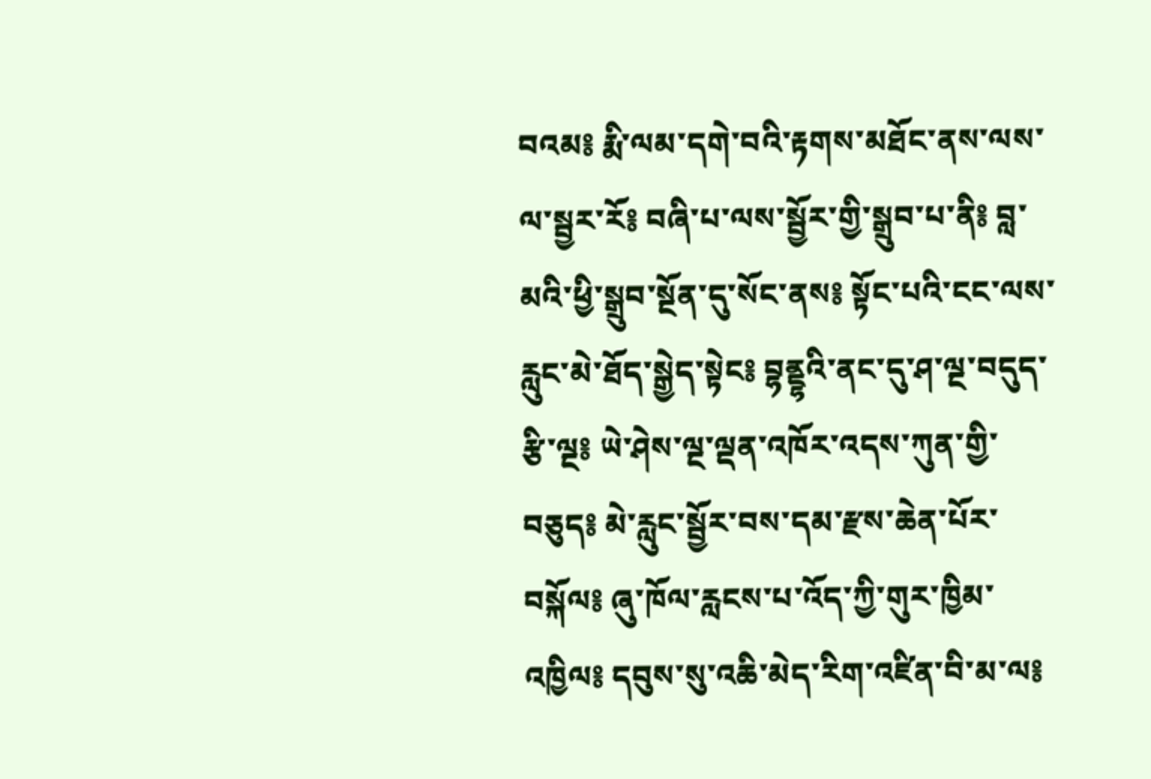བའམ༔ རྨི་ལམ་དགེ་བའི་རྟགས་མཐོང་ནས་ལས་ལ་སྦྱར་རོ༔ བཞི་པ་ལས་སྦྱོར་གྱི་སྒྲུབ་པ་ནི༔ བླ་མའི་ཕྱི་སྒྲུབ་སྔོན་དུ་སོང་ནས༔ སྟོང་པའི་ངང་ལས་རླུང་མེ་ཐོད་སྒྱེད་སྟེང༔ བྷནྡྷའི་ནང་དུ་ཤ་ལྔ་བདུད་རྩི་ལྔ༔ ཡེ་ཤེས་ལྔ་ལྡན་འཁོར་འདས་ཀུན་གྱི་བཅུད༔ མེ་རླུང་སྦྱོར་བས་དམ་རྫས་ཆེན་པོར་བསྐོལ༔ ཞུ་ཁོལ་རླངས་པ་འོད་ཀྱི་གུར་ཁྱིམ་འཁྱིལ༔ དབུས་སུ་འཆི་མེད་རིག་འཛིན་བི་མ་ལ༔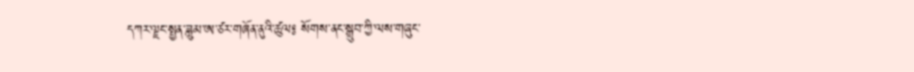དཀར་ལྗང་སྤྱན་ཟླུམ་ཨ་ཙར་གཞོན་ནུའི་ཚུལ༔ སོགས་ནང་སྒྲུབ་ཀྱི་ལས་གཞུང་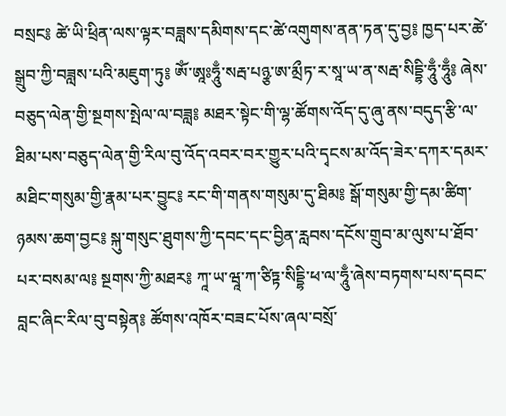བསྲང༔ ཚེ་ཡི་ཕྲིན་ལས་ལྟར་བཟླས་དམིགས་དང་ཚེ་འགུགས་ནན་ཏན་དུ་བྱ༔ ཁྱད་པར་ཚེ་སྒྲུབ་ཀྱི་བཟླས་པའི་མཇུག་ཏུ༔ ཨོཾ་ཨཱཿཧཱུྃ་སརྦ་པཉྩ་ཨ་མྲྀཏ་ར་སཱ་ཡ་ན་སརྦ་སིདྡྷི་ཧཱུྃ་ཧཱུྃ༔ ཞེས་བཅུད་ལེན་གྱི་སྔགས་སྤེལ་ལ་བཟླ༔ མཐར་སྟེང་གི་ལྷ་ཚོགས་འོད་དུ་ཞུ་ནས་བདུད་རྩི་ལ་ཐིམ་པས་བཅུད་ལེན་གྱི་རིལ་བུ་འོད་འབར་བར་གྱུར་པའི་དྭངས་མ་འོད་ཟེར་དཀར་དམར་མཐིང་གསུམ་གྱི་རྣམ་པར་བྱུང༔ རང་གི་གནས་གསུམ་དུ་ཐིམ༔ སྒོ་གསུམ་གྱི་དམ་ཚིག་ཉམས་ཆག་བྱང༔ སྐུ་གསུང་ཐུགས་ཀྱི་དབང་དང་བྱིན་རླབས་དངོས་གྲུབ་མ་ལུས་པ་ཐོབ་པར་བསམ་ལ༔ སྔགས་ཀྱི་མཐར༔ ཀཱ་ཡ་ཝཱ་ཀ་ཙིཏྟ་སིདྡྷི་ཕ་ལ་ཧཱུྃ་ཞེས་བཏགས་པས་དབང་བླང་ཞིང་རིལ་བུ་བསྟེན༔ ཚོགས་འཁོར་བཟང་པོས་ཞལ་བསྲོ་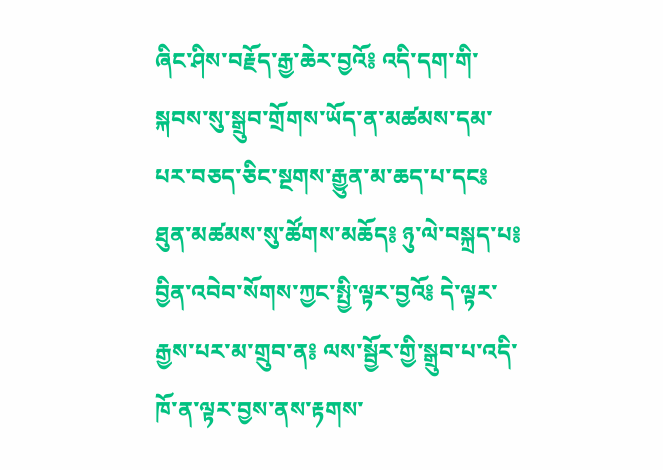ཞིང་ཤིས་བརྗོད་རྒྱ་ཆེར་བྱའོ༔ འདི་དག་གི་སྐབས་སུ་སྒྲུབ་གྲོགས་ཡོད་ན་མཚམས་དམ་པར་བཅད་ཅིང་སྔགས་རྒྱུན་མ་ཆད་པ་དང༔ ཐུན་མཚམས་སུ་ཚོགས་མཆོད༔ ཉུ་ལེ་བསྐྲད་པ༔ བྱིན་འབེབ་སོགས་ཀྱང་སྤྱི་ལྟར་བྱའོ༔ དེ་ལྟར་རྒྱས་པར་མ་གྲུབ་ན༔ ལས་སྦྱོར་གྱི་སྒྲུབ་པ་འདི་ཁོ་ན་ལྟར་བྱས་ནས་རྟགས་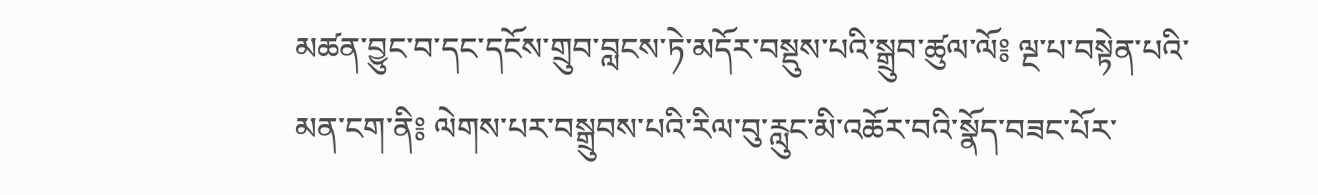མཚན་བྱུང་བ་དང་དངོས་གྲུབ་བླངས་ཏེ་མདོར་བསྡུས་པའི་སྒྲུབ་ཚུལ་ལོ༔ ལྔ་པ་བསྟེན་པའི་མན་ངག་ནི༔ ལེགས་པར་བསྒྲུབས་པའི་རིལ་བུ་རླུང་མི་འཆོར་བའི་སྣོད་བཟང་པོར་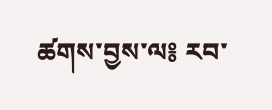ཚགས་བྱས་ལ༔ རབ་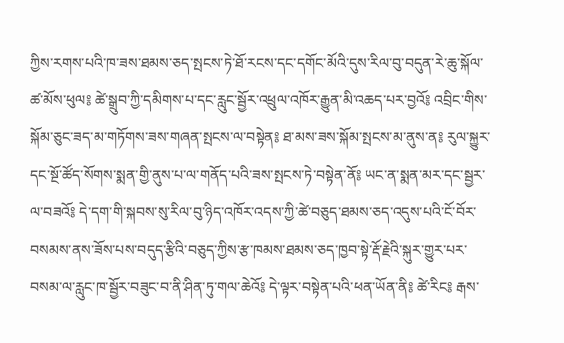ཀྱིས་རགས་པའི་ཁ་ཟས་ཐམས་ཅད་སྤངས་ཏེ་ཐོ་རངས་དང་དགོང་མོའི་དུས་རིལ་བུ་བདུན་རེ་ཆུ་སྐོལ་ཚ་མོས་ཕུལ༔ ཚེ་སྒྲུབ་ཀྱི་དམིགས་པ་དང་རླུང་སྦྱོར་འཕྲུལ་འཁོར་རྒྱུན་མི་འཆད་པར་བྱའོ༔ འབྲིང་གིས་སྐོམ་ཅུང་ཟད་མ་གཏོགས་ཟས་གཞན་སྤངས་ལ་བསྟེན༔ ཐ་མས་ཟས་སྐོམ་སྤངས་མ་ནུས་ན༔ རུལ་སྐྱུར་དང་སྔོ་ཚོད་སོགས་སྨན་གྱི་ནུས་པ་ལ་གནོད་པའི་ཟས་སྤངས་ཏེ་བསྟེན་ནོ༔ ཡང་ན་སྨན་མར་དང་སྦྱར་ལ་བཟའོ༔ དེ་དག་གི་སྐབས་སུ་རིལ་བུ་ཉིད་འཁོར་འདས་ཀྱི་ཚེ་བཅུད་ཐམས་ཅད་འདུས་པའི་ངོ་བོར་བསམས་ནས་ཟོས་པས་བདུད་རྩིའི་བཅུད་ཀྱིས་རྩ་ཁམས་ཐམས་ཅད་ཁྱབ་སྟེ་རྡོ་རྗེའི་སྐུར་གྱུར་པར་བསམ་ལ་རླུང་ཁ་སྦྱོར་བཟུང་བ་ནི་ཤིན་ཏུ་གལ་ཆེའོ༔ དེ་ལྟར་བསྟེན་པའི་ཕན་ཡོན་ནི༔ ཚེ་རིང༔ རྒས་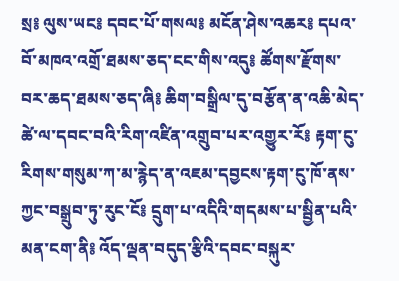སྲ༔ ལུས་ཡང༔ དབང་པོ་གསལ༔ མངོན་ཤེས་འཆར༔ དཔའ་བོ་མཁའ་འགྲོ་ཐམས་ཅད་ངང་གིས་འདུ༔ ཚོགས་རྫོགས་བར་ཆད་ཐམས་ཅད་ཞི༔ ཆིག་བསྒྲིལ་དུ་བརྩོན་ན་འཆི་མེད་ཚེ་ལ་དབང་བའི་རིག་འཛིན་འགྲུབ་པར་འགྱུར་རོ༔ རྟག་ངུ་རིགས་གསུམ་ཀ་མ་རྙེད་ན་འཇམ་དབྱངས་རྟག་ངུ་ཁོ་ནས་ཀྱང་བསྒྲུབ་ཏུ་རུང་ངོ༔ དྲུག་པ་འདིའི་གདམས་པ་སྦྱིན་པའི་མན་ངག་ནི༔ འོད་ལྡན་བདུད་རྩིའི་དབང་བསྐུར་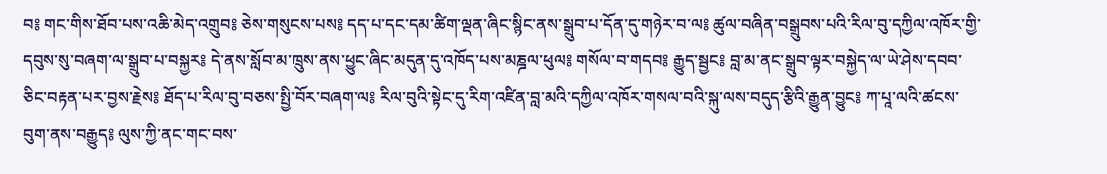བ༔ གང་གིས་ཐོབ་པས་འཆི་མེད་འགྲུབ༔ ཅེས་གསུངས་པས༔ དད་པ་དང་དམ་ཚིག་ལྡན་ཞིང་སྙིང་ནས་སྒྲུབ་པ་དོན་དུ་གཉེར་བ་ལ༔ ཚུལ་བཞིན་བསྒྲུབས་པའི་རིལ་བུ་དཀྱིལ་འཁོར་གྱི་དབུས་སུ་བཞག་ལ་སྒྲུབ་པ་བསྐྱར༔ དེ་ནས་སློབ་མ་ཁྲུས་ནས་ཕྱུང་ཞིང་མདུན་དུ་འཁོད་པས་མཎྜལ་ཕུལ༔ གསོལ་བ་གདབ༔ རྒྱུད་སྦྱང༔ བླ་མ་ནང་སྒྲུབ་ལྟར་བསྐྱེད་ལ་ཡེ་ཤེས་དབབ་ཅིང་བརྟན་པར་བྱས་རྗེས༔ ཐོད་པ་རིལ་བུ་བཅས་སྤྱི་བོར་བཞག་ལ༔ རིལ་བུའི་སྟེང་དུ་རིག་འཛིན་བླ་མའི་དཀྱིལ་འཁོར་གསལ་བའི་སྐུ་ལས་བདུད་རྩིའི་རྒྱུན་བྱུང༔ ཀ་པཱ་ལའི་ཚངས་བུག་ནས་བརྒྱུད༔ ལུས་ཀྱི་ནང་གང་བས་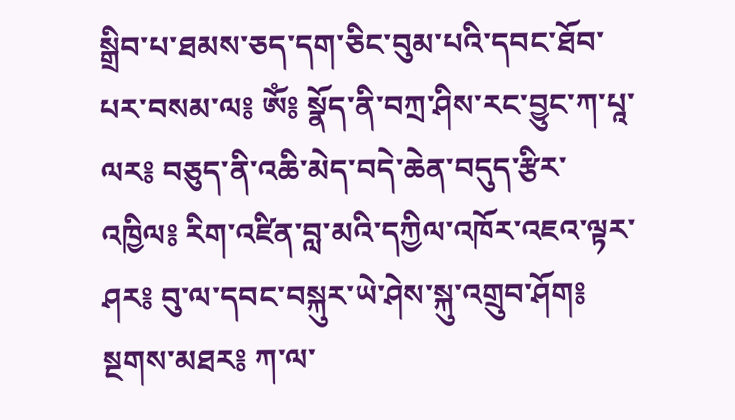སྒྲིབ་པ་ཐམས་ཅད་དག་ཅིང་བུམ་པའི་དབང་ཐོབ་པར་བསམ་ལ༔ ཨོཾ༔ སྣོད་ནི་བཀྲ་ཤིས་རང་བྱུང་ཀ་པཱ་ལར༔ བཅུད་ནི་འཆི་མེད་བདེ་ཆེན་བདུད་རྩིར་འཁྱིལ༔ རིག་འཛིན་བླ་མའི་དཀྱིལ་འཁོར་འཇའ་ལྟར་ཤར༔ བུ་ལ་དབང་བསྐུར་ཡེ་ཤེས་སྐུ་འགྲུབ་ཤོག༔ སྔགས་མཐར༔ ཀ་ལ་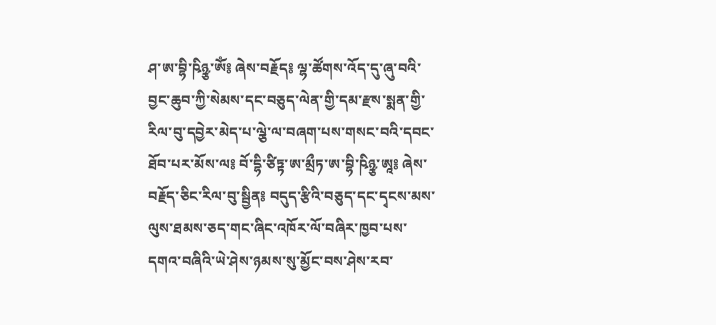ཤ་ཨ་བྷི་ཥིཉྩ་ཨོཾ༔ ཞེས་བརྗོད༔ ལྷ་ཚོགས་འོད་དུ་ཞུ་བའི་བྱང་ཆུབ་ཀྱི་སེམས་དང་བཅུད་ལེན་གྱི་དམ་རྫས་སྨན་གྱི་རིལ་བུ་དབྱེར་མེད་པ་ལྕེ་ལ་བཞག་པས་གསང་བའི་དབང་ཐོབ་པར་མོས་ལ༔ བོ་དྷི་ཙིཏྟ་ཨ་མྲྀཏ་ཨ་བྷི་ཥིཉྩ་ཨཱ༔ ཞེས་བརྗོད་ཅིང་རིལ་བུ་སྦྱིན༔ བདུད་རྩིའི་བཅུད་དང་དྭངས་མས་ལུས་ཐམས་ཅད་གང་ཞིང་འཁོར་ལོ་བཞིར་ཁྱབ་པས་དགའ་བཞིའི་ཡེ་ཤེས་ཉམས་སུ་མྱོང་བས་ཤེས་རབ་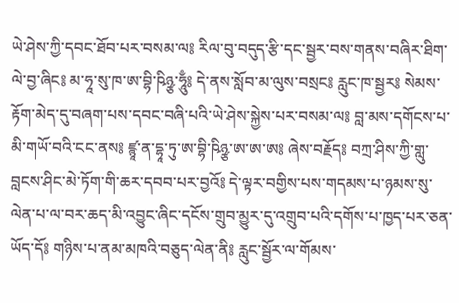ཡེ་ཤེས་ཀྱི་དབང་ཐོབ་པར་བསམ་ལ༔ རིལ་བུ་བདུད་རྩི་དང་སྦྱར་བས་གནས་བཞིར་ཐིག་ལེ་བྱ་ཞིང༔ མ་ཧཱ་སུ་ཁ་ཨ་བྷི་ཥིཉྩ་ཧཱུྃ༔ དེ་ནས་སློབ་མ་ལུས་བསྲང༔ རླུང་ཁ་སྦྱར༔ སེམས་རྟོག་མེད་དུ་བཞག་པས་དབང་བཞི་པའི་ཡེ་ཤེས་སྐྱེས་པར་བསམ་ལ༔ བླ་མས་དགོངས་པ་མི་གཡོ་བའི་ངང་ནས༔ ཛྙཱ་ན་དྷཱ་ཏུ་ཨ་བྷི་ཥིཉྩ་ཨ་ཨ་ཨ༔ ཞེས་བརྗོད༔ བཀྲ་ཤིས་ཀྱི་གླུ་བླངས་ཤིང་མེ་ཏོག་གི་ཆར་དབབ་པར་བྱའོ༔ དེ་ལྟར་བགྱིས་པས་གདམས་པ་ཉམས་སུ་ལེན་པ་ལ་བར་ཆད་མི་འབྱུང་ཞིང་དངོས་གྲུབ་མྱུར་དུ་འགྲུབ་པའི་དགོས་པ་ཁྱད་པར་ཅན་ཡོད་དོ༔ གཉིས་པ་ནམ་མཁའི་བཅུད་ལེན་ནི༔ རླུང་སྦྱོར་ལ་གོམས་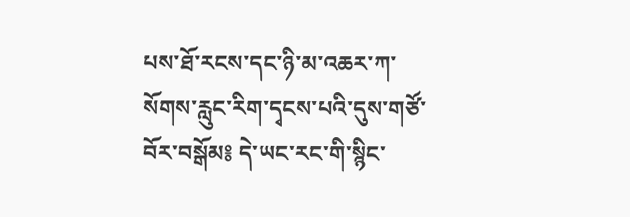པས་ཐོ་རངས་དང་ཉི་མ་འཆར་ཀ་སོགས་རླུང་རིག་དྭངས་པའི་དུས་གཙོ་བོར་བསྒོམ༔ དེ་ཡང་རང་གི་སྙིང་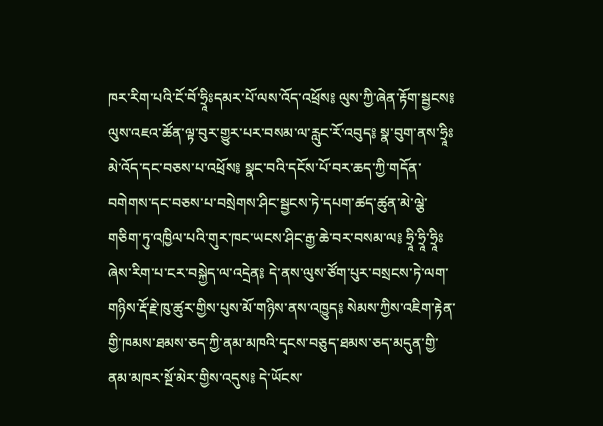ཁར་རིག་པའི་ངོ་བོ་ཧྲཱིཿདམར་པོ་ལས་འོད་འཕྲོས༔ ལུས་ཀྱི་ཞེན་རྟོག་སྦྱངས༔ ལུས་འཇའ་ཚོན་ལྟ་བུར་གྱུར་པར་བསམ་ལ་རླུང་རོ་འབུད༔ སྣ་བུག་ནས་ཧྲཱིཿམེ་འོད་དང་བཅས་པ་འཕྲོས༔ སྣང་བའི་དངོས་པོ་བར་ཆད་ཀྱི་གདོན་བགེགས་དང་བཅས་པ་བསྲེགས་ཤིང་སྦྱངས་ཏེ་དཔག་ཚད་ཚུན་མེ་ལྕེ་གཅིག་ཏུ་འཁྱིལ་པའི་གུར་ཁང་ཡངས་ཤིང་རྒྱ་ཆེ་བར་བསམ་ལ༔ ཧྲཱི་ཧྲཱི་ཧྲཱིཿཞེས་རིག་པ་ངར་བསྐྱེད་ལ་འདྲེན༔ དེ་ནས་ལུས་ཙོག་པུར་བསྲངས་ཏེ་ལག་གཉིས་རྡོ་རྗེ་ཁུ་ཚུར་གྱིས་པུས་མོ་གཉིས་ནས་འཁྱུད༔ སེམས་ཀྱིས་འཇིག་རྟེན་གྱི་ཁམས་ཐམས་ཅད་ཀྱི་ནམ་མཁའི་དྭངས་བཅུད་ཐམས་ཅད་མདུན་གྱི་ནམ་མཁར་སྔོ་མེར་གྱིས་འདུས༔ དེ་ཡོངས་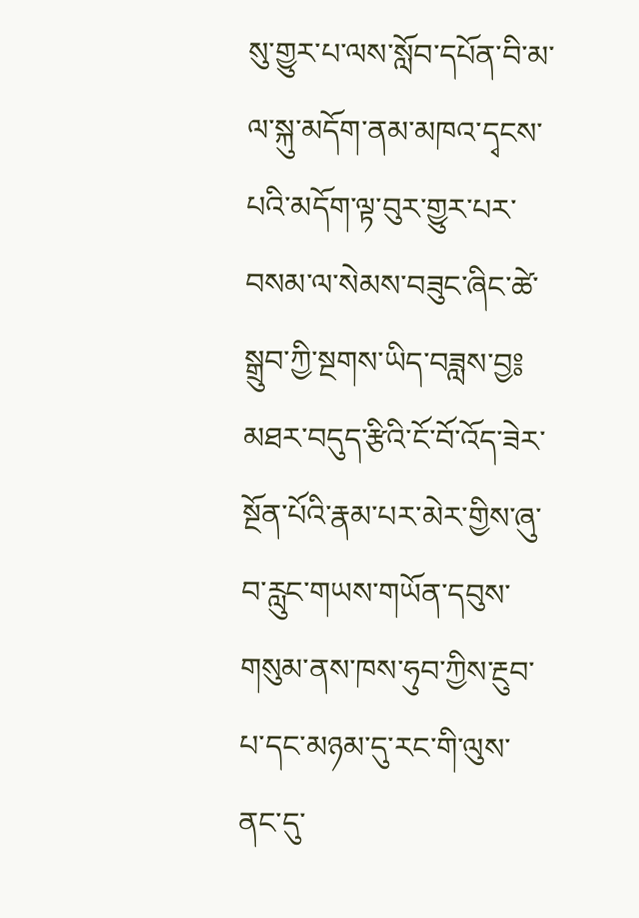སུ་གྱུར་པ་ལས་སློབ་དཔོན་བི་མ་ལ་སྐུ་མདོག་ནམ་མཁའ་དྭངས་པའི་མདོག་ལྟ་བུར་གྱུར་པར་བསམ་ལ་སེམས་བཟུང་ཞིང་ཚེ་སྒྲུབ་ཀྱི་སྔགས་ཡིད་བཟླས་བྱ༔ མཐར་བདུད་རྩིའི་ངོ་བོ་འོད་ཟེར་སྔོན་པོའི་རྣམ་པར་མེར་གྱིས་ཞུ་བ་རླུང་གཡས་གཡོན་དབུས་གསུམ་ནས་ཁས་ཧུབ་ཀྱིས་རྔུབ་པ་དང་མཉམ་དུ་རང་གི་ལུས་ནང་དུ་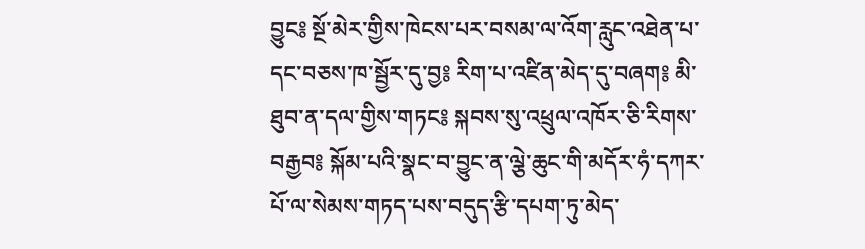བྱུང༔ སྔོ་མེར་གྱིས་ཁེངས་པར་བསམ་ལ་འོག་རླུང་འཐེན་པ་དང་བཅས་ཁ་སྦྱོར་དུ་བྱ༔ རིག་པ་འཛིན་མེད་དུ་བཞག༔ མི་ཐུབ་ན་དལ་གྱིས་གཏང༔ སྐབས་སུ་འཕྲུལ་འཁོར་ཅི་རིགས་བརྒྱབ༔ སྐོམ་པའི་སྣང་བ་བྱུང་ན་ལྕེ་ཆུང་གི་མདོར་ཧཾ་དཀར་པོ་ལ་སེམས་གཏད་པས་བདུད་རྩི་དཔག་ཏུ་མེད་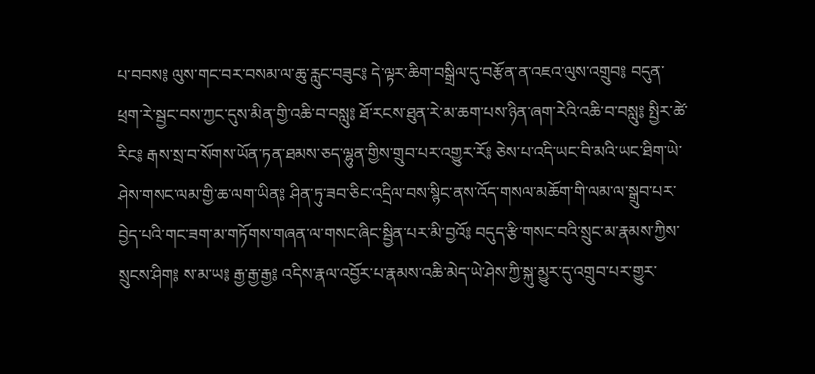པ་བབས༔ ལུས་གང་བར་བསམ་ལ་ཆུ་རླུང་བཟུང༔ དེ་ལྟར་ཆིག་བསྒྲིལ་དུ་བརྩོན་ན་འཇའ་ལུས་འགྲུབ༔ བདུན་ཕྲག་རེ་སྦྱང་བས་ཀྱང་དུས་མིན་གྱི་འཆི་བ་བསླུ༔ ཐོ་རངས་ཐུན་རེ་མ་ཆག་པས་ཉིན་ཞག་རེའི་འཆི་བ་བསླུ༔ སྤྱིར་ཚེ་རིང༔ རྒས་སྲ་བ་སོགས་ཡོན་ཏན་ཐམས་ཅད་ལྷུན་གྱིས་གྲུབ་པར་འགྱུར་རོ༔ ཅེས་པ་འདི་ཡང་བི་མའི་ཡང་ཐིག་ཡེ་ཤེས་གསང་ལམ་གྱི་ཆ་ལག་ཡིན༔ ཤིན་ཏུ་ཟབ་ཅིང་འདྲིལ་བས་སྙིང་ནས་འོད་གསལ་མཆོག་གི་ལམ་ལ་སྒྲུབ་པར་བྱེད་པའི་གང་ཟག་མ་གཏོགས་གཞན་ལ་གསང་ཞིང་སྦྱིན་པར་མི་བྱའོ༔ བདུད་རྩི་གསང་བའི་སྲུང་མ་རྣམས་ཀྱིས་སྲུངས་ཤིག༔ ས་མ་ཡ༔ རྒྱ་རྒྱ་རྒྱ༔ འདིས་རྣལ་འབྱོར་པ་རྣམས་འཆི་མེད་ཡེ་ཤེས་ཀྱི་སྐུ་མྱུར་དུ་འགྲུབ་པར་གྱུར་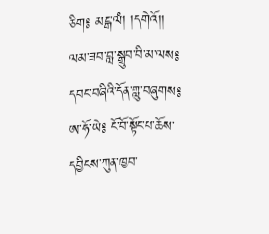ཅིག༔ མངྒ་ལཾ། །དགེའོ།། ལམ་ཟབ་བླ་སྒྲུབ་བི་མ་ལས༔ དབང་བཞིའི་དོན་གླུ་བཞུགས༔ ཨ་ཧོ་ཡེ༔ ངོ་བོ་སྟོང་པ་ཆོས་དབྱིངས་ཀུན་ཁྱབ་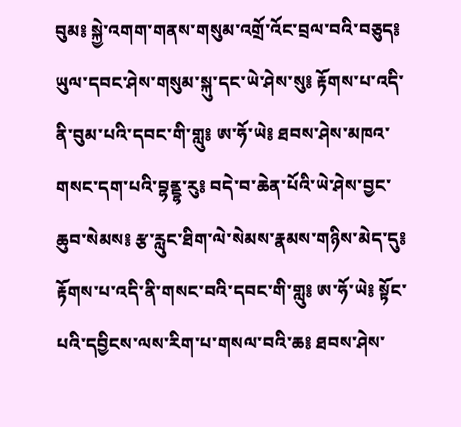བུམ༔ སྐྱེ་འགག་གནས་གསུམ་འགྲོ་འོང་བྲལ་བའི་བཅུད༔ ཡུལ་དབང་ཤེས་གསུམ་སྐུ་དང་ཡེ་ཤེས་སུ༔ རྟོགས་པ་འདི་ནི་བུམ་པའི་དབང་གི་གླུ༔ ཨ་ཧོ་ཡེ༔ ཐབས་ཤེས་མཁའ་གསང་དག་པའི་བྷནྡྷ་རུ༔ བདེ་བ་ཆེན་པོའི་ཡེ་ཤེས་བྱང་ཆུབ་སེམས༔ རྩ་རླུང་ཐིག་ལེ་སེམས་རྣམས་གཉིས་མེད་དུ༔ རྟོགས་པ་འདི་ནི་གསང་བའི་དབང་གི་གླུ༔ ཨ་ཧོ་ཡེ༔ སྟོང་པའི་དབྱིངས་ལས་རིག་པ་གསལ་བའི་ཆ༔ ཐབས་ཤེས་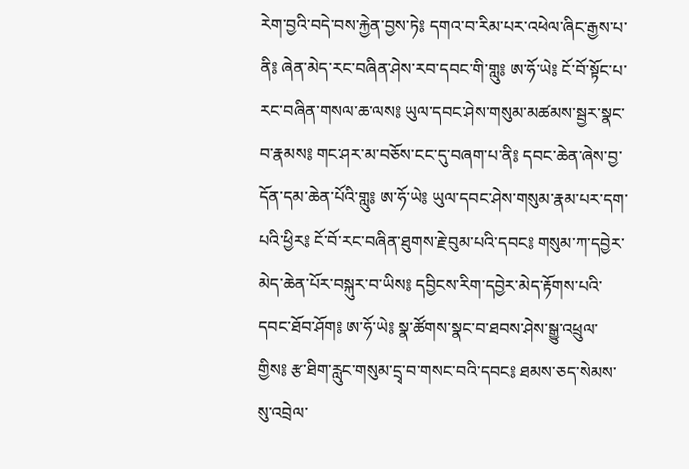རེག་བྱའི་བདེ་བས་རྐྱེན་བྱས་ཏེ༔ དགའ་བ་རིམ་པར་འཕེལ་ཞིང་རྒྱས་པ་ནི༔ ཞེན་མེད་རང་བཞིན་ཤེས་རབ་དབང་གི་གླུ༔ ཨ་ཧོ་ཡེ༔ ངོ་བོ་སྟོང་པ་རང་བཞིན་གསལ་ཆ་ལས༔ ཡུལ་དབང་ཤེས་གསུམ་མཚམས་སྦྱར་སྣང་བ་རྣམས༔ གང་ཤར་མ་བཅོས་ངང་དུ་བཞག་པ་ནི༔ དབང་ཆེན་ཞེས་བྱ་དོན་དམ་ཆེན་པོའི་གླུ༔ ཨ་ཧོ་ཡེ༔ ཡུལ་དབང་ཤེས་གསུམ་རྣམ་པར་དག་པའི་ཕྱིར༔ ངོ་བོ་རང་བཞིན་ཐུགས་རྗེ་བུམ་པའི་དབང༔ གསུམ་ཀ་དབྱེར་མེད་ཆེན་པོར་བསྐུར་བ་ཡིས༔ དབྱིངས་རིག་དབྱེར་མེད་རྟོགས་པའི་དབང་ཐོབ་ཤོག༔ ཨ་ཧོ་ཡེ༔ སྣ་ཚོགས་སྣང་བ་ཐབས་ཤེས་སྒྱུ་འཕྲུལ་གྱིས༔ རྩ་ཐིག་རླུང་གསུམ་དྲྭ་བ་གསང་བའི་དབང༔ ཐམས་ཅད་སེམས་སུ་འབྲེལ་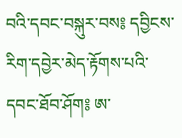བའི་དབང་བསྐུར་བས༔ དབྱིངས་རིག་དབྱེར་མེད་རྟོགས་པའི་དབང་ཐོབ་ཤོག༔ ཨ་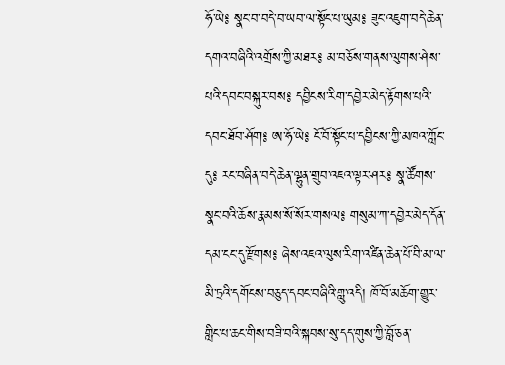ཧོ་ཡེ༔ སྣང་བ་བདེ་བ་ཡབ་ལ་སྟོང་པ་ཡུམ༔ ཟུང་འཇུག་བདེ་ཆེན་དགའ་བཞིའི་འགྲོས་ཀྱི་མཐར༔ མ་བཅོས་གནས་ལུགས་ཤེས་པའི་དབང་བསྐུར་བས༔ དབྱིངས་རིག་དབྱེར་མེད་རྟོགས་པའི་དབང་ཐོབ་ཤོག༔ ཨ་ཧོ་ཡེ༔ ངོ་བོ་སྟོང་པ་དབྱིངས་ཀྱི་མཁའ་ཀློང་དུ༔ རང་བཞིན་བདེ་ཆེན་ལྷུན་གྲུབ་འཇའ་ལྟར་ཤར༔ སྣ་ཚོགས་སྣང་བའི་ཆོས་རྣམས་སོ་སོར་གསལ༔ གསུམ་ཀ་དབྱེར་མེད་དོན་དམ་ངང་དུ་རྫོགས༔ ཞེས་འཇའ་ལུས་རིག་འཛིན་ཆེན་པོ་བི་མ་ལ་མི་ཏྲའི་དགོངས་བཅུད་དབང་བཞིའི་གླུ་འདི། ཁོ་བོ་མཆོག་གྱུར་གླིང་པ་ཆང་གིས་བཟི་བའི་སྐབས་སུ་དད་གུས་ཀྱི་བློ་ཅན་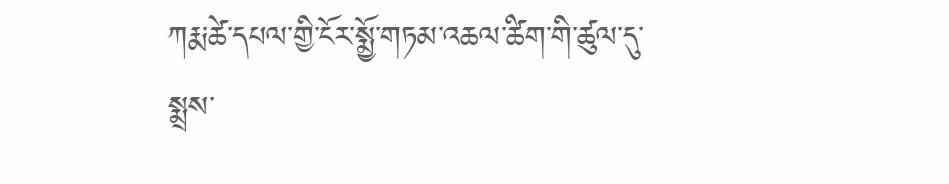ཀརྨ་ཚེ་དཔལ་གྱི་ངོར་སྨྱོ་གཏམ་འཆལ་ཚིག་གི་ཚུལ་དུ་སྨྲས་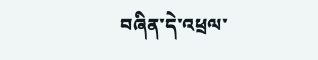བཞིན་དེ་འཕྲལ་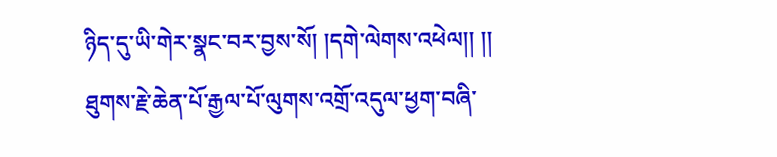ཉིད་དུ་ཡི་གེར་སྣང་བར་བྱས་སོ། །དགེ་ལེགས་འཕེལ།། །།
ཐུགས་རྗེ་ཆེན་པོ་རྒྱལ་པོ་ལུགས་འགྲོ་འདུལ་ཕྱག་བཞི་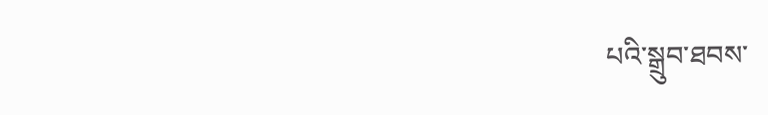པའི་སྒྲུབ་ཐབས་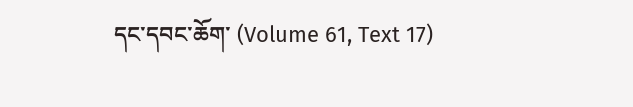དང་དབང་ཆོག་ (Volume 61, Text 17)